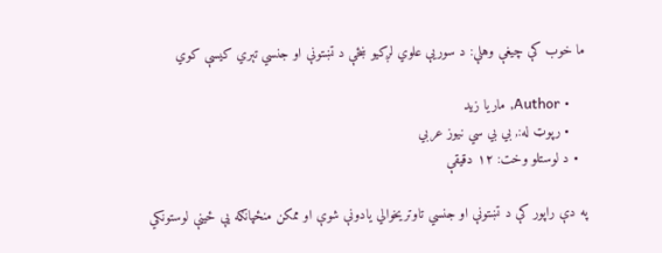ما خوب کې چیغې وهلې: د سوریې علوي لږکیو ښځې د تښتونې او جنسي تېري کیسې کوي

    • Author, ماريا زيد
    • رپوټ له:, بي بي سي نيوز عربي
  • د لوستلو وخت: ۱۲ دقیقې

په دې راپور کې د تښتونې او جنسي تاوتریخوالي یادونې شوې او ممکن منځپانګه یې ځینې لوستونکي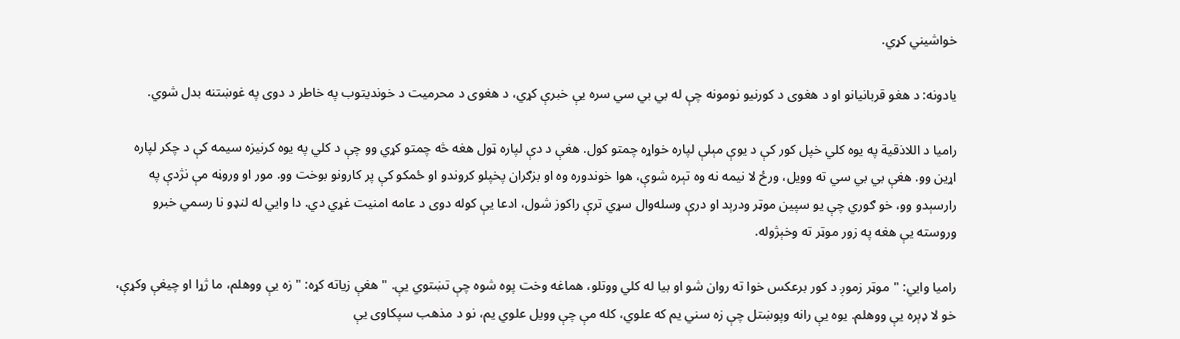خواشیني کړي.

یادونه: د هغو قربانیانو او د هغوی د کورنیو نومونه چې له بي بي سي سره یې خبرې کړي، د هغوی د محرمیت د خوندیتوب په خاطر د دوی په غوښتنه بدل شوي.

رامیا د اللاذقية په یوه کلي خپل کور کې د یوې مېلې لپاره خواړه چمتو کول. هغې د دې لپاره ټول هغه څه چمتو کړي وو چې د کلي په یوه کرنیزه سیمه کې د چکر لپاره اړین وو. هغې بي بي سي ته وویل، ورځ لا نیمه نه وه تېره شوې، هوا خوندوره وه او بزګران پخپلو کروندو او ځمکو کې پر کارونو بوخت وو. مور او وروڼه مې نژدې په رارسېدو وو، خو ګوري چې یو سپین موټر ودرېد او درې وسله‌وال سړي ترې راکوز شول، ادعا یې کوله دوی د عامه امنیت غړي دي. دا وايي له لنډو نا رسمي خبرو وروسته یې هغه په زور موټر ته وخېژوله.

رامیا وايي: "موټر زموږ د کور برعکس خوا ته روان شو او بیا له کلي ووتلو، هماغه وخت پوه شوه چې تښتوي یې. " هغې زیاته کړه: "زه یې ووهلم، ما ژړا او چیغې وکړې، خو لا ډېره یې ووهلم. یوه یې رانه وپوښتل چې زه سني یم که علوي، کله مې چې وویل علوي یم، نو د مذهب سپکاوی یې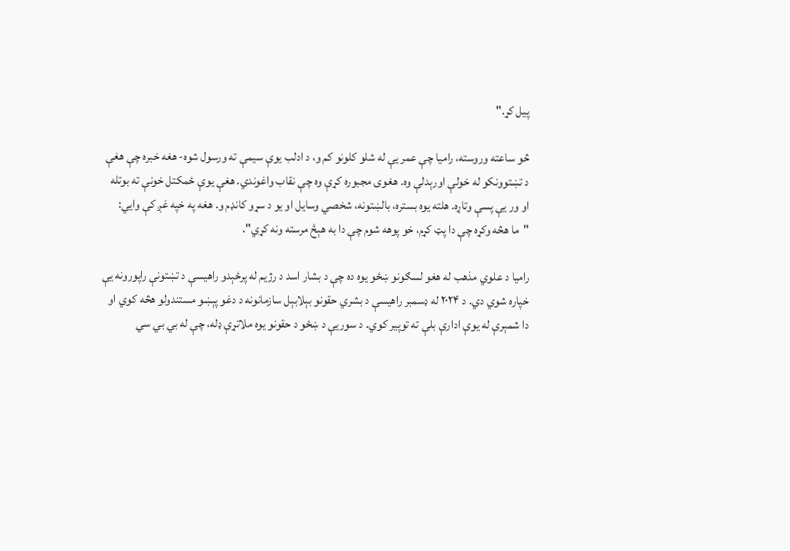پیل کړ."

څو ساعته وروسته، رامیا چې عمر یې له شلو کلونو کم و، د ادلب یوې سیمې ته ورسول شوه- هغه خبره چې هغې د تښتوونکو له خولې اورېدلې وه. هغوی مجبوره کړې وه چې نقاب واغوندي. هغې یوې ځمکتل خونې ته بوتله او ور یې پسې وتاړه. هلته یوه بستره، بالښتونه، شخصي وسایل او یو د سړو کانډم و. هغه په خپه غږ کې وايي: "ما هڅه وکړه چې دا پټ کړم، خو پوهه شوم چې دا به هېڅ مرسته ونه کړي".

رامیا د علوي مذهب له هغو لسګونو ښځو یوه ده چې د بشار اسد د رژیم له پرځېدو راهیسې د تښتونې راپورونه یې خپاره شوي دي. د ۲۰۲۴ له ډسمبر راهیسې د بشري حقونو بېلابېل سازمانونه د دغو پېښو مستندولو هڅه کوي او دا شمېرې له یوې ادارې بلې ته توپیر کوي. د سوریې د ښځو د حقونو یوه ملاتړې ډله، چې له بي بي سي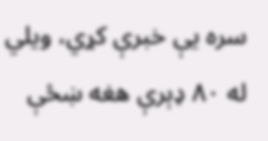سره یې خبرې کړي، ویلي له ۸۰ ډېرې هغه ښځې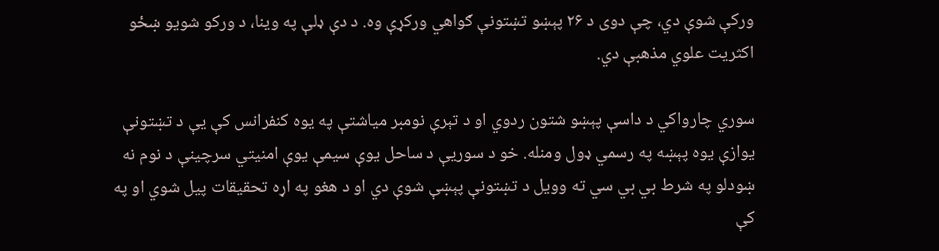ورکې شوې دي، چې دوی د ۲۶ پېښو تښتونې ګواهي ورکړې وه. د دې ډلې په وینا، د ورکو شویو ښځو اکثریت علوي مذهبې دي.

سوري چارواکي د داسې پېښو شتون ردوي او د تېرې نومبر میاشتې په یوه کنفرانس کې یې د تښتونې یوازې یوه پېښه په رسمي ډول ومنله. خو د سوريې د ساحل یوې سیمې یوې امنیتي سرچینې د نوم نه ښودلو په شرط بي بي سي ته وویل د تښتونې پېښې شوې دي او د هغو په اړه تحقیقات پیل شوي او په کې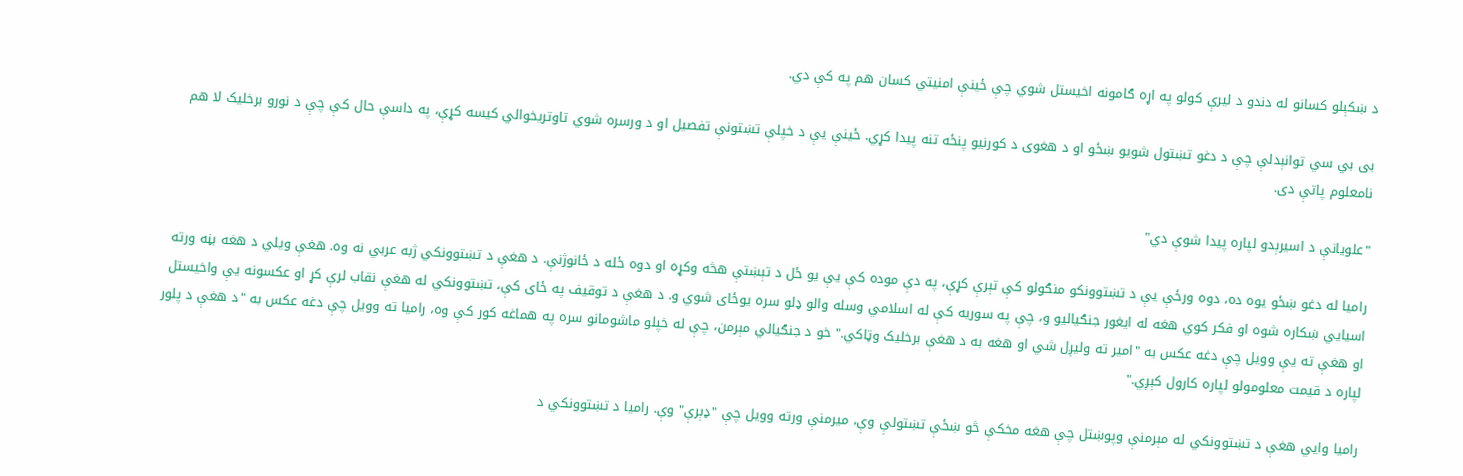د ښکېلو کسانو له دندو د لیرې کولو په اړه ګامونه اخیستل شوي چې ځینې امنیتي کسان هم په کې دي.

بی بي سي توانېدلې چې د دغو تښتول شویو ښځو او د هغوی د کورنیو پنځه تنه پیدا کړي. ځینې یې د خپلې تښتونې تفصیل او د ورسره شوي تاوتریخوالي کیسه کړې، په داسې حال کې چې د نورو برخلیک لا هم نامعلوم پاتې دی.

"علویانې د اسیرېدو لپاره پیدا شوې دي"

رامیا له دغو ښځو یوه ده، دوه ورځې یې د تښتوونکو منګولو کې تېرې کړې، په دې موده کې یې یو ځل د تېښتې هڅه وکړه او دوه ځله د ځانوژنې. د هغې د تښتوونکي ژبه عربي نه وه. هغې ویلي د هغه بڼه ورته اسیایي ښکاره شوه او فکر کوي هغه له ایغور جنګيالیو و، چې په سوریه کې له اسلامي وسله والو ډلو سره یوځای شوي و. د هغې د توقیف په ځای کې، تښتوونکي له هغې نقاب لرې کړ او عکسونه یې واخیستل او هغې ته یې وویل چې دغه عکس به "امیر ته ولیږل شي او هغه به د هغې برخلیک وټاکي." خو د جنګيالي مېرمن، چې له خپلو ماشومانو سره په هماغه کور کې وه، رامیا ته وویل چې دغه عکس به "د هغې د پلور لپاره د قیمت معلومولو لپاره کارول کېږي."

رامیا وایي هغې د تښتوونکي له مېرمنې وپوښتل چې هغه مخکې څو ښځې تښتولې وې، میرمنې ورته وویل چې "ډېرې" وې. رامیا د تښتوونکي د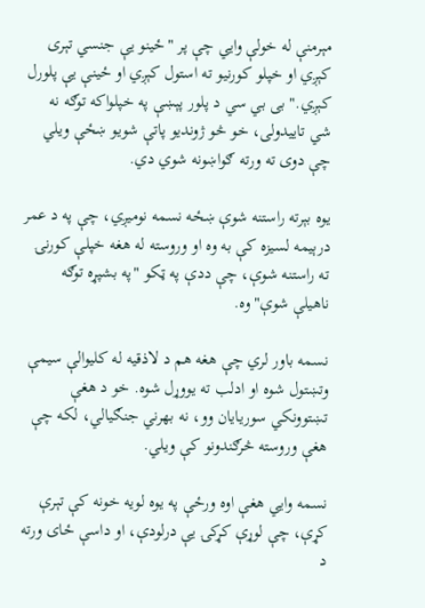مېرمنې له خولې وايي چې پر "ځینو یې جنسي تېری کېږي او خپلو کورنیو ته استول کېږي او ځینې یې پلورل کېږي." بی بي سي د پلور پېښې په خپلواکه توګه نه شي تاییدولی، خو څو ژوندیو پاتې شویو ښځې ویلي چې دوی ته ورته ګواښونه شوي دي.

یوه بېرته راستنه شوې ښځه نسمه نومیږي، چې په د عمر درېیمه لسیزه کې به وه او وروسته له هغه خپلې کورنۍ ته راستنه شوې، چې ددې په ټکو "په بشپړه توګه ناهیلې شوې" وه.

نسمه باور لري چې هغه هم د لاذقیه له کلیوالې سیمې وتښتول شوه او ادلب ته یووړل شوه. خو د هغې تښتوونکي سوریایان وو، نه بهرني جنګيالي، لکه چې هغې وروسته څرګندونو کې ویلي.

نسمه وایي هغې اوه ورځې په یوه لویه خونه کې تېرې کړې، چې لوړې کړکۍ یې درلودې، او داسې ځای ورته د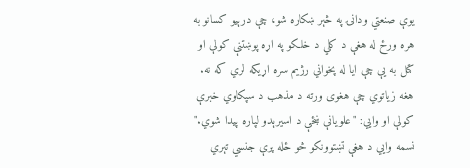یوې صنعتي ودانۍ په څېر ښکاره شو، چې درېیو کسانو به هره ورځ له هغې د کلي د خلکو په اړه پوښتنې کولې او کتل به یې چې ایا له پخواني رژیم سره اړیکه لري که نه. هغه زیاتوي چې هغوی ورته د مذهب د سپکاوي خبرې کولې او وایي: "علویانې ښځې د اسیرېدو لپاره پیدا شوي." نسمه وايي د هغې تښتوونکو څو ځله پرې جنسي تېري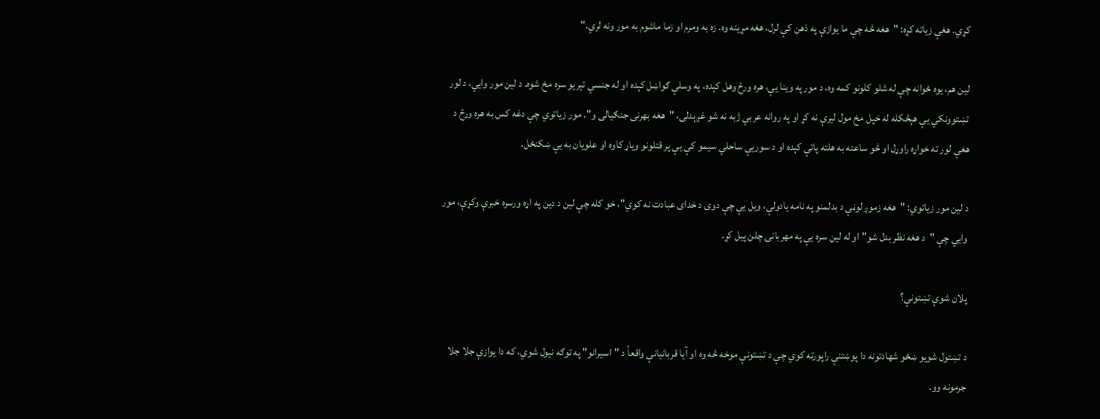کړي. هغې زیاته کړه: "هغه څه چې ما یوازې په ذهن کې لرل، هغه مړینه وه. زه به ومرم او زما ماشوم به مور ونه لري."

لین هم، یوه ځوانه چې له شلو کلونو کمه وه، د مور په وینا یې، هره ورځ وهل کېده، په وسلې ګواښل کېده او له جنسي تېریو سره مخ شوه. د لین مور وايي، د لور تښتوونکي یې هېڅکله له خپل مخ مول لیرې نه کړ او په روانه عربي ژبه نه شو غږېدلی، "هغه بهرنی جنګيالی و". مور زیاتوي چې دغه کس به هره ورځ د هغې لور ته خواړه راوړل او څو ساعته به هلته پاتې کېده او د سوریې ساحلي سیمو کې یې پر قتلونو ویاړ کاوه او علویان به یې ښکنځل.

د لین مور زیاتوي: "هغه زموږ لوڼې د بدلمنو په نامه یادولې، ویل یې چې دوی د خدای عبادت نه کوي"، خو کله چې لین د دین په اړه ورسره خبرې وکړې، مور وایي چې "د هغه نظر بدل شو" او له لین سره یې په مهربانۍ چلن پیل کړ.

پلان شوې تښتونې؟

د تښتول شویو ښځو شهادتونه دا پوښتنې راپورته کوي چې د تښتونې موخه څه وه او آیا قربانیانې واقعاً د "اسیرانو" په توګه نیول شوي، که دا یوازې جلا جلا جرمونه وو.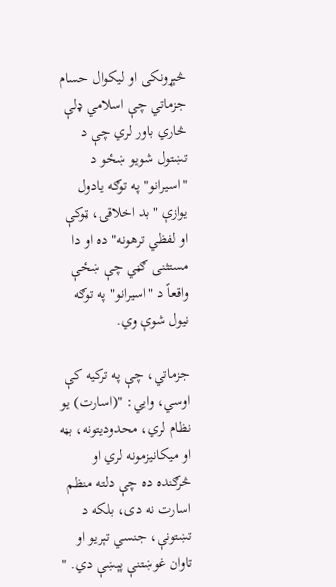څېړونکی او لیکوال حسام جزماتي چې اسلامي ډلې څاري باور لري چې د تښتول شویو ښځو د "اسیرانو" په توګه یادول یوازې "بد اخلاقۍ، ټوکې او لفظي ترهونه" ده او دا مستثنی ګڼي چې ښځې واقعاً د "اسیرانو" په توګه نیول شوې وي.

جزماتي، چې په ترکیه کې اوسي، وايي: "(اسارت) یو نظام لري، محدودیتونه، بڼه او میکانیزمونه لري او څرګنده ده چې دلته منظم اسارت نه دی، بلکه د تښتونې، جنسي تېریو او تاوان غوښتنې پېښې دي. "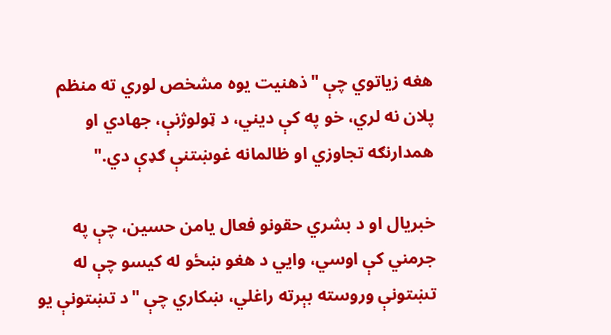هغه زیاتوي چې "ذهنيت یوه مشخص لوري ته منظم پلان نه لري، خو په کې دیني، د ټولوژنې، جهادي او همدارنګه تجاوزي او ظالمانه غوښتنې ګډې دي."

خبریال او د بشري حقونو فعال یامن حسین، چې په جرمني کې اوسي، وايي د هغو ښځو له کیسو چې له تښتونې وروسته بېرته راغلي، ښکاري چې "د تښتونې یو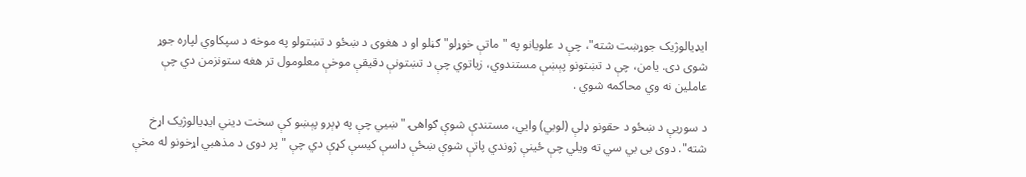ایډیالوژیک جوړښت شته"، چې د علویانو په "ماتې خوړلو" ګڼلو او د هغوی د ښځو د تښتولو په موخه د سپکاوي لپاره جوړ شوی دی. یامن، چې د تښتونو پېښې مستندوي، زیاتوي چې د تښتونې دقیقې موخې معلومول تر هغه ستونزمن دي چې عاملین نه وي محاکمه شوي .

د سوریې د ښځو د حقونو ډلې (لوبي) وايي، مستندې شوې ګواهۍ "ښيي چې په ډېرو پېښو کې سخت دیني ایډیالوژيک اړخ شته". دوی بی بي سي ته ویلي چې ځینې ژوندي پاتې شوې ښځې داسې کیسې کړې دي چې "پر دوی د مذهبي اړخونو له مخې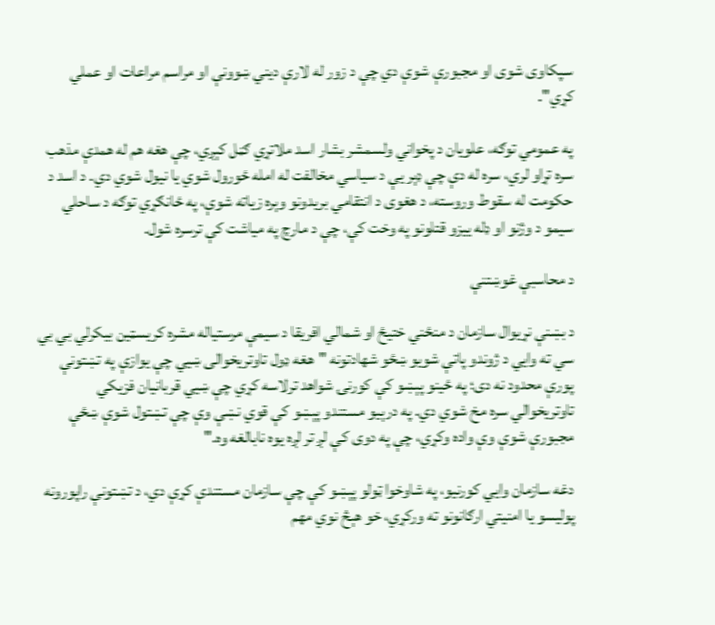سپکاوی شوی او مجبورې شوې دي چې د زور له لارې دیني ښوونې او مراسم مراعات او عملي کړي".

په عمومي توګه، علویان د پخواني ولسمشر بشار اسد ملاتړي ګڼل کېږي، چې هغه هم له همدې مذهب سره تړاو لري، سره له دې چې ډېر یې د سیاسي مخالفت له امله ځورول شوي یا نیول شوي دي. د اسد د حکومت له سقوط وروسته، د هغوی د انتقامي بریدونو وېره زیاته شوې، په ځانګړي توګه د ساحلي سیمو د وژنو او ډله ییزو قتلونو په وخت کې، چې د مارچ په میاشت کې ترسره شول.

د محاسبې غوښتنې

د بښنې نړیوال سازمان د منځني ختیځ او شمالي افریقا د سیمې مرستیاله مشره کریسټین بیکرلي بي بي سي ته وايي د ژوندو پاتې شویو ښځو شهادتونه "هغه ډول تاوتریخوالی ښيي چې یوازې په تښتونې پورې محدود نه دی؛ په ځینو پېښو کې کورنۍ شواهد ترلاسه کړي چې ښيي قربانیان فزیکي تاوتریخوالي سره مخ شوي دي. په درېیو مستندو پېښو کې قوي نښې وې چې تښتول شوې ښځې مجبورې شوې وې واده وکړي، چې په دوی کې لږ تر لږه یوه نابالغه وه."

دغه سازمان وایي کورنیو، په شاوخوا ټولو پېښو کې چې سازمان مستندې کړې دي، د تښتونې راپورونه پولیسو یا امنیتي ارګانونو ته ورکړي، خو هېڅ نوي مهم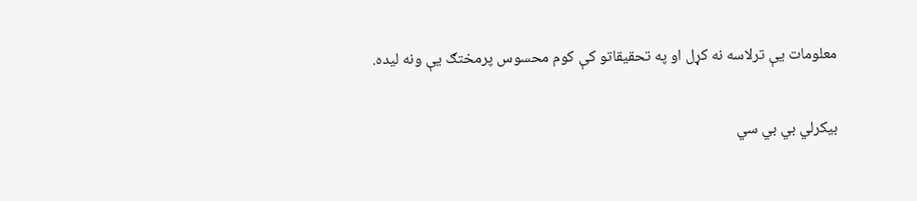معلومات یې ترلاسه نه کړل او په تحقیقاتو کې کوم محسوس پرمختګ یې ونه لیده.

بیکرلي بي بي سي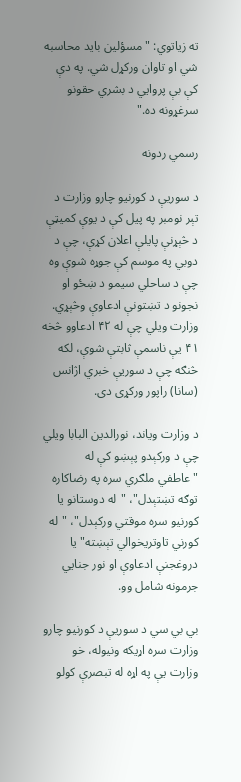ته زیاتوي: "مسؤلین باید محاسبه شي او تاوان ورکړل شي. په دې کې بې پروايي د بشري حقونو سرغړونه ده."

رسمي ردونه

د سوریې د کورنیو چارو وزارت د تېر نومبر په پیل کې د یوې کمیټې د څېړنې پایلې اعلان کړې، چې د دوبي په موسم کې جوړه شوې وه چې د ساحلي سیمو د ښځو او نجونو د تښتونې ادعاوې وڅېړي. وزارت ویلي چې له ۴۲ ادعاوو څخه ۴۱ یې ناسمې ثابتې شوې، لکه څنګه چې د سوریې خبري اژانس (سانا) راپور ورکړی دی.

د وزارت ویاند، نورالدین البابا ویلي چې د ورکېدو پېښو کې له "عاطفي ملګري سره په رضاکاره توګه تښتېدل"، "له دوستانو یا کورنیو سره موقتي ورکېدل"، "له کورني تاوتریخوالي تېښته" یا دروغجنې ادعاوې او نور جنایي جرمونه شامل وو.

بي بي سي د سوریې د کورنیو چارو وزارت سره اړیکه ونیوله، خو وزارت یې په اړه له تبصرې کولو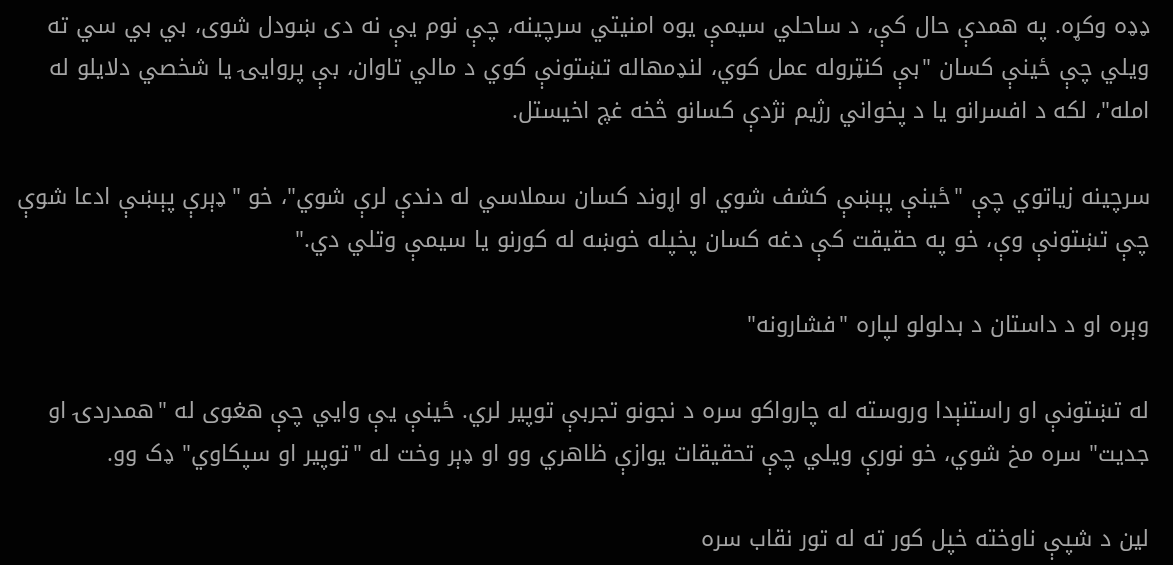ډډه وکړه. په همدې حال کې، د ساحلي سیمې یوه امنیتي سرچینه، چې نوم یې نه دی ښودل شوی، بي بي سي ته ویلي چې ځینې کسان "بې کنټروله عمل کوي، لنډمهاله تښتونې کوي د مالي تاوان، بې پروايۍ یا شخصي دلایلو له امله"، لکه د افسرانو یا د پخواني رژیم نژدې کسانو څخه غچ اخیستل.

سرچینه زیاتوي چې "ځینې پېښې کشف شوي او اړوند کسان سملاسي له دندې لرې شوي"، خو "ډېرې پېښې ادعا شوې چې تښتونې وې، خو په حقیقت کې دغه کسان پخپله خوښه له کورنو یا سیمې وتلي دي."

وېره او د داستان د بدلولو لپاره "فشارونه"

له تښتونې او راستنېدا وروسته له چارواکو سره د نجونو تجربې توپیر لري. ځینې یې وايي چې هغوی له "همدردۍ او جديت" سره مخ شوي، خو نورې ویلي چې تحقیقات یوازې ظاهري وو او ډېر وخت له "توپیر او سپکاوي" ډک وو.

لین د شپې ناوخته خپل کور ته له تور نقاب سره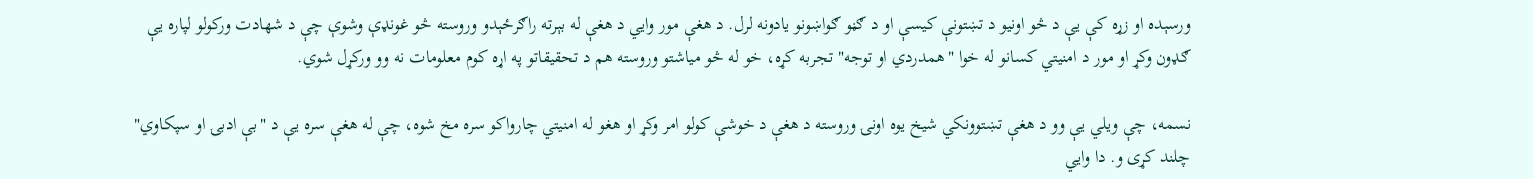ورسېده او زړه کې یې د څو اونیو د تښتونې کیسې او د ګڼو ګواښونو یادونه لرل. د هغې مور وايي د هغې له بېرته راګرځېدو وروسته څو غونډې وشوې چې د شهادت ورکولو لپاره یې ګډون وکړ او مور د امنیتي کسانو له خوا "همدردي او توجه" تجربه کړه، خو له څو میاشتو وروسته هم د تحقیقاتو په اړه کوم معلومات نه وو ورکړل شوي.

نسمه، چې ویلي یې وو د هغې تښتوونکي شیخ یوه اونۍ وروسته د هغې د خوشې کولو امر وکړ او هغو له امنیتي چارواکو سره مخ شوه، چې له هغې سره یې د "بې ادبۍ او سپکاوي" چلند کړی و. دا وايي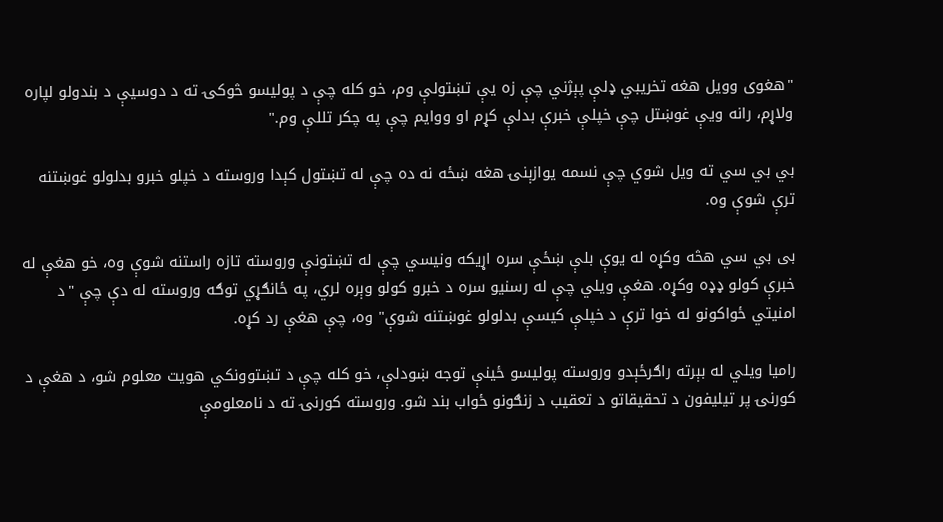"هغوی وویل هغه تخریبي ډلې پېژني چې زه یې تښتولې وم، خو کله چې د پولیسو څوکۍ ته د دوسیې د بندولو لپاره ولاړم، رانه ویې غوښتل چې خپلې خبرې بدلې کړم او ووایم چې په چکر تللې وم."

بي بي سي ته ویل شوي چې نسمه یوازېنۍ هغه ښځه نه ده چې له تښتول کېدا وروسته د خپلو خبرو بدلولو غوښتنه ترې شوې وه.

بی بي سي هڅه وکړه له یوې بلې ښځې سره اړیکه ونیسي چې له تښتونې وروسته تازه راستنه شوې وه، خو هغې له خبرې کولو ډډه وکړه. هغې ویلي چې له رسنیو سره د خبرو کولو وېره لري، په ځانګړي توګه وروسته له دې چې "د امنیتي ځواکونو له خوا ترې د خپلې کیسې بدلولو غوښتنه شوې" وه، چې هغې رد کړه.

رامیا ویلي له بېرته راګرځېدو وروسته پولیسو ځینې توجه ښودلې، خو کله چې د تښتوونکي هویت معلوم شو، د هغې د کورنۍ پر تیلیفون د تحقیقاتو د تعقیب د زنګونو ځواب بند شو. وروسته کورنۍ ته د نامعلومې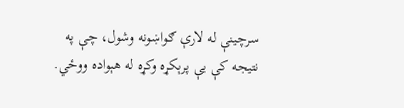سرچینې له لارې ګواښونه وشول، چې په نتیجه کې یې پرېکړه وکړه له هېواده ووځي.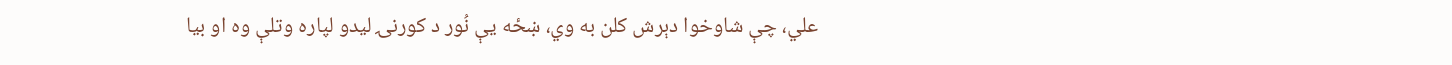علي، چې شاوخوا دېرش کلن به وي، ښځه یې نُور د کورنۍ لیدو لپاره وتلې وه او بیا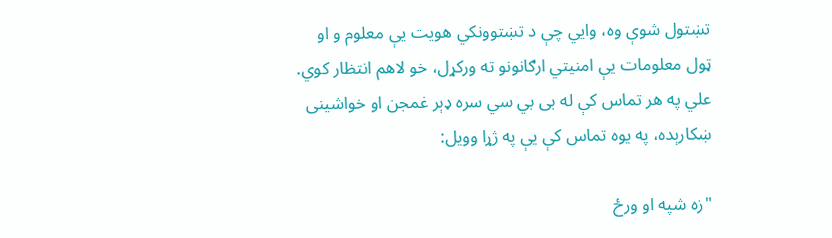تښتول شوې وه، وایي چې د تښتوونکي هویت یې معلوم و او ټول معلومات یې امنیتي ارګانونو ته ورکړل، خو لاهم انتظار کوي. علي په هر تماس کې له بی بي سي سره ډېر غمجن او خواشینی ښکارېده، په یوه تماس کې یې په ژړا وویل:

"زه شپه او ورځ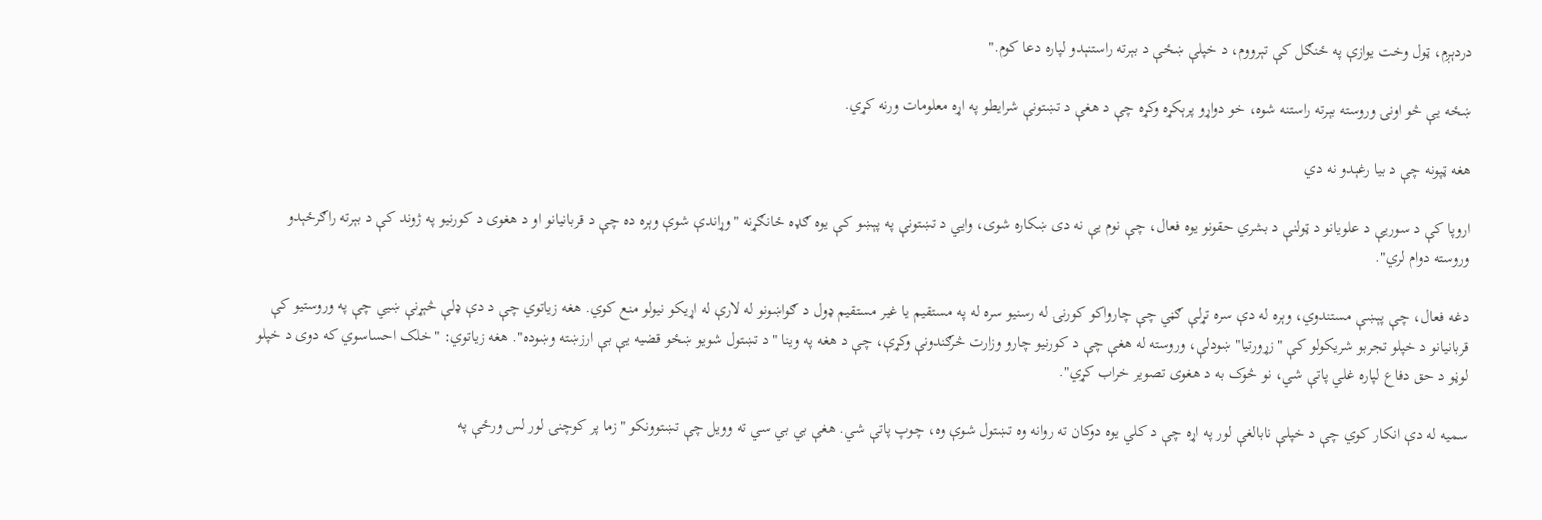دردېږم، ټول وخت یوازې په ځنګل کې تېرووم، د خپلې ښځې د بېرته راستنېدو لپاره دعا کوم."

ښځه یې څو اونۍ وروسته بېرته راستنه شوه، خو دواړو پرېکړه وکړه چې د هغې د تښتونې شرایطو په اړه معلومات ورنه کړي.

هغه ټپونه چې د بیا رغېدو نه دي

اروپا کې د سوریې د علویانو د ټولنې د بشري حقونو یوه فعال، چې نوم یې نه دی ښکاره شوی، وايي د تښتونې په پېښو کې یوه ګډه ځانګړنه "وړاندې شوې وېره ده چې د قربانیانو او د هغوی د کورنیو په ژوند کې د بېرته راګرځېدو وروسته دوام لري".

دغه فعال، چې پېښې مستندوي، وېره له دې سره تړلې ګڼي چې چارواکو کورنۍ له رسنیو سره له په مستقیم یا غیر مستقیم ډول د ګواښونو له لارې له اړیکو نیولو منع کوي. هغه زیاتوي چې د دې ډلې څېړنې ښيي چې په وروستیو کې قربانیانو د خپلو تجربو شریکولو کې "زړورتیا" ښودلې، وروسته له هغې چې د کورنیو چارو وزارت څرګندونې وکړې، چې د هغه په وینا "د تښتول شویو ښځو قضیه یې بې ارزښته وښوده". هغه زیاتوي: "خلک احساسوي که دوی د خپلو لوڼو د حق دفاع لپاره غلي پاتې شي، نو څوک به د هغوی تصویر خراب کړي".

سمیه له دې انکار کوي چې د خپلې نابالغې لور په اړه چې د کلي یوه دوکان ته روانه وه تښتول شوې وه، چوپ پاتې شي. هغې بي بي سي ته وویل چې تښتوونکو "زما پر کوچنۍ لور لس ورځې په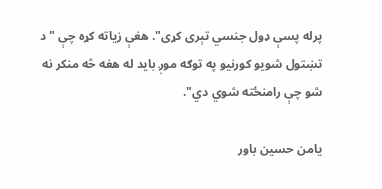پرله پسې ډول جنسي تېری کړی". هغې زیاته کړه چې "د تښتول شویو کورنیو په توګه موږ باید له هغه څه منکر نه شو چې رامنځته شوي دي".

یامن حسین باور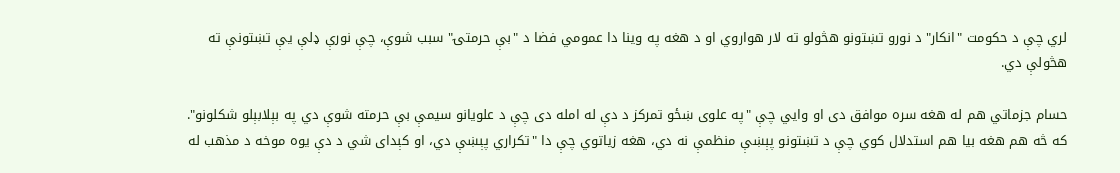لري چې د حکومت "انکار" د نورو تښتونو هڅولو ته لار هواروي او د هغه په وینا دا عمومي فضا د "بې حرمتۍ" سبب شوې، چې نورې ډلې یې تښتونې ته هڅولې دي.

حسام جزماتي هم له هغه سره موافق دی او وايي چې "په علوی ښځو تمرکز د دې له امله دی چې د علویانو سیمې بې حرمته شوې دي په بېلابېلو شکلونو". که څه هم هغه بیا هم استدلال کوي چې د تښتونو پېښې منظمې نه دي، هغه زیاتوي چې دا "تکراري پېښې دي، او کېدای شي د دې یوه موخه د مذهب له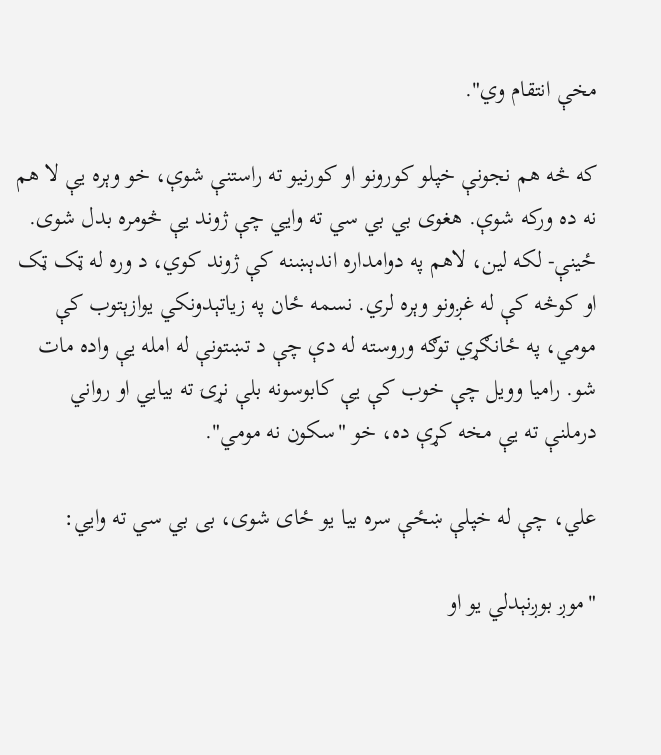مخې انتقام وي".

که څه هم نجونې خپلو کورونو او کورنیو ته راستنې شوې، خو وېره یې لا هم نه ده ورکه شوې. هغوی بي بي سي ته وايي چې ژوند یې څومره بدل شوی. ځینې- لکه لین، لاهم په دوامداره اندېښنه کې ژوند کوي، د وره له ټک ټک او کوڅه کې له غږونو وېره لري. نسمه ځان په زیاتېدونکي یوازېتوب کې مومي، په ځانګړي توګه وروسته له دې چې د تښتونې له امله یې واده مات شو. رامیا وویل چې خوب کې یې کابوسونه بلې نړۍ ته بیايي او رواني درملنې ته یې مخه کړې ده، خو "سکون نه مومي".

علي، چې له خپلې ښځې سره بیا یو ځای شوی، بی بي سي ته وايي:

"موږ بوږنېدلي یو او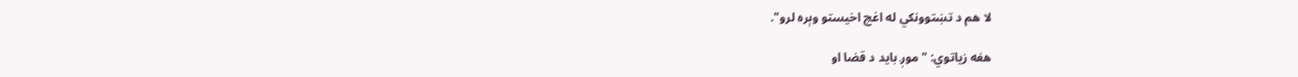لا هم د تښتوونکي له اغچ اخیستو وېره لرو".

هغه زیاتوي: "موږ باید د قضا او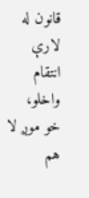قانون له لارې انتقام واخلو، خو موږ لا هم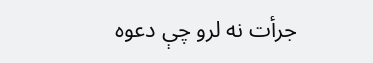جرأت نه لرو چې دعوه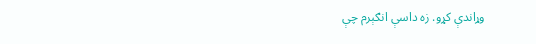وړاندې کړو. زه داسې انګېرم چې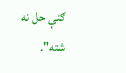ګنې حل نه شته".